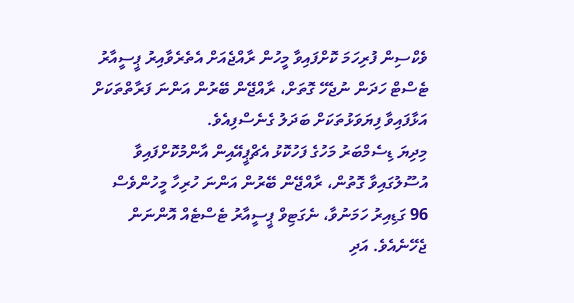ވެކްސިން ފުރިހަމަ ކޮށްފައިވާ މީހުން ރާއްޖެއަށް އެތެރެވާއިރު ޕީސީއާރު ޓެސްޓް ހަދަން ނުޖެހޭ ގޮތަށް، ރާއްޖޭން ބޭރުން އަންނަ ފަރާތްތަކަށް އަޅާފައިވާ ފިޔަވަޅުތަކަށް ބަދަލު ގެނެސްފިއެވެ.
މިދިޔަ ޑިސެމްބަރު މަހުގެ ފަހުކޮޅު އެޗްޕީއޭއިން އާންމުކޮށްފައިވާ އުސޫލުގައިވާ ގޮތުން، ރާއްޖޭން ބޭރުން އަންނަ ހުރިހާ މީހުންވެސް 96 ގަޑިއިރު ހަމަނުވާ، ނެގަޓިވް ޕީސީއާރު ޓެސްޓެއް އޮންނަން ޖެހޭނެއެވެ. އަދި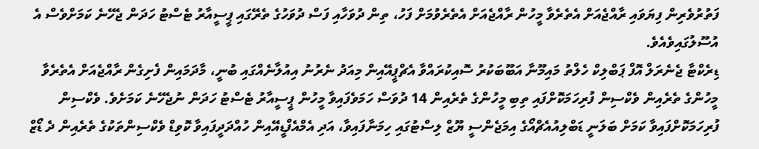ފަތުރުވެރިން ފިޔަވައި ރާއްޖެއަށް އެތެރެވާ މީހުން ރާއްޖެއަށް އެތެރެވުމަށް ފަހު، ތިން ދުވަހާއި ފަސް ދުވަހުގެ ތެރޭގައި ޕީސީއާރު ޓެސްޓު ހަދަން ޖެހޭނެ ކަމަށްވެސް އެ އުސޫލުގައިވެއެވެ.
ޑިރެކްޓާ ޖެނެރަލް އޮފް ޕަބްލިކް ހެލްތު މައިމޫނާ އަބޫބަކުރު ސޮއިކުރައްވާ އެޗްޕީއޭއިން މިއަދު ނެރުނު އިއުލާނެއްގައި ބުނީ، މާދަމައިން ފެށިގެން ރާއްޖެއަށް އެތެރެވާ މީހުންގެ ތެރެއިން ވެކްސިން ފުރިހަމަކޮށްފައި ތިބި މީހުންގެ ތެރެއިން 14 ދުވަސް ހަމަވެފައިވާ މީހުން ޕީސީއާރު ޓެސްޓު ހަދަން ނުޖެހޭނެ ކަމަށެވެ. ވެކްސިން ފުރިހަމަކޮށްފައިވާ ކަމަށް ބަލަނީ ޑަބްލިއުއެޗްއޯގެ އިމަޖެންސީ ޔޫޒް ލިސްޓުގައި ހިމަނާފައިވާ، އަދި އެމްއެފްޑީއޭއިން ހުއްދަދީފައިވާ ކޮވިޑް ވެކްސިންތަކުގެ ތެރެއިން ދެ ޑޯޒް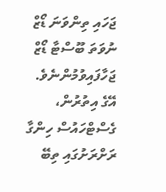ޖަހައި ތިންވަނަ ޑޯޒް ނުވަތަ ބޫސްޓާ ޑޯޒް ޖަހާފައިވުމުންނެވެ.
އޭގެ އިތުރުން، ގެސްޓްހައުސް ހިންގާ ރަށްރަށުގައި ތިބޭ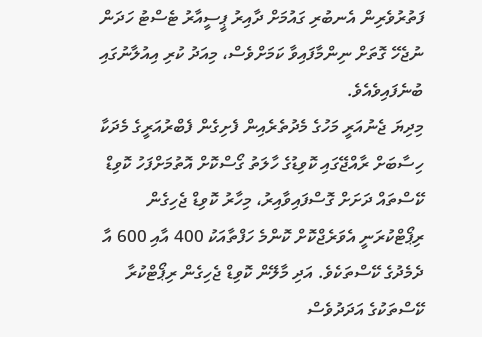ފަތުރުވެރިން އެނބުރި ގައުމަށް ދާއިރު ޕީސީއާރު ޓެސްޓު ހަދަން ނުޖެހޭ ގޮތަށް ނިންމާފައިވާ ކަމަށްވެސް، މިއަދު ކުރި އިއުލާނުގައި ބުނެފައިވެއެވެ.
މިދިޔަ ޖެނުއަރީ މަހުގެ މެދުތެރެއިން ފެށިގެން ފެބްރުއަރީގެ މެދަކާ ހިސާބަށް ރާއްޖޭގައި ކޮވިޑުގެ ހާލަތު ގޯސްކޮށް އޮތުމަށްފަހު ކޮވިޑް ކޭސްތައް ދަށަށް ގޮސްފައިވާއިރު، މިހާރު ކޮވިޑް ޖެހިގެން ރިޕޯޓްކުރަނީ އެވަރެޖްކޮށް ކޮންމެ ހަފްތާއަކު 400 އާއި 600 އާ ދެމެދުގެ ކޭސްތަކެވެ. އަދި މާލޭން ކޮވިޑް ޖެހިގެން ރިޕޯޓްކުރާ ކޭސްތަކުގެ އަދަދުވެސް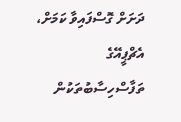ދަށަށް ގޮސްފައިވާ ކަމަށް، އެޗްޕީއޭގެ ތަފާސްހިސާބުތަކުން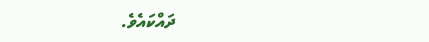ދައްކައެވެ.